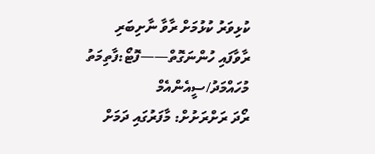ކުޅިވަރު ކުޅުމަށް ރާވާ ނާށިބަރި ރާވާފައި ހުންނަގޮތް——ފޮޓޯ:ފާތިމަތު މުހައްމަދު/ސީއެންއެމް
ރޯދަ ރަށްރަށުށް: މާފަރުގައި ދަމަށް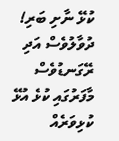ކުޅޭ ނާށި ބަރި!
ދުވާލުވެސް އަދި ރޭގަނޑުވެސް މާފަރުގައި ކުޅެ އުޅޭ ކުޅިވަރެއް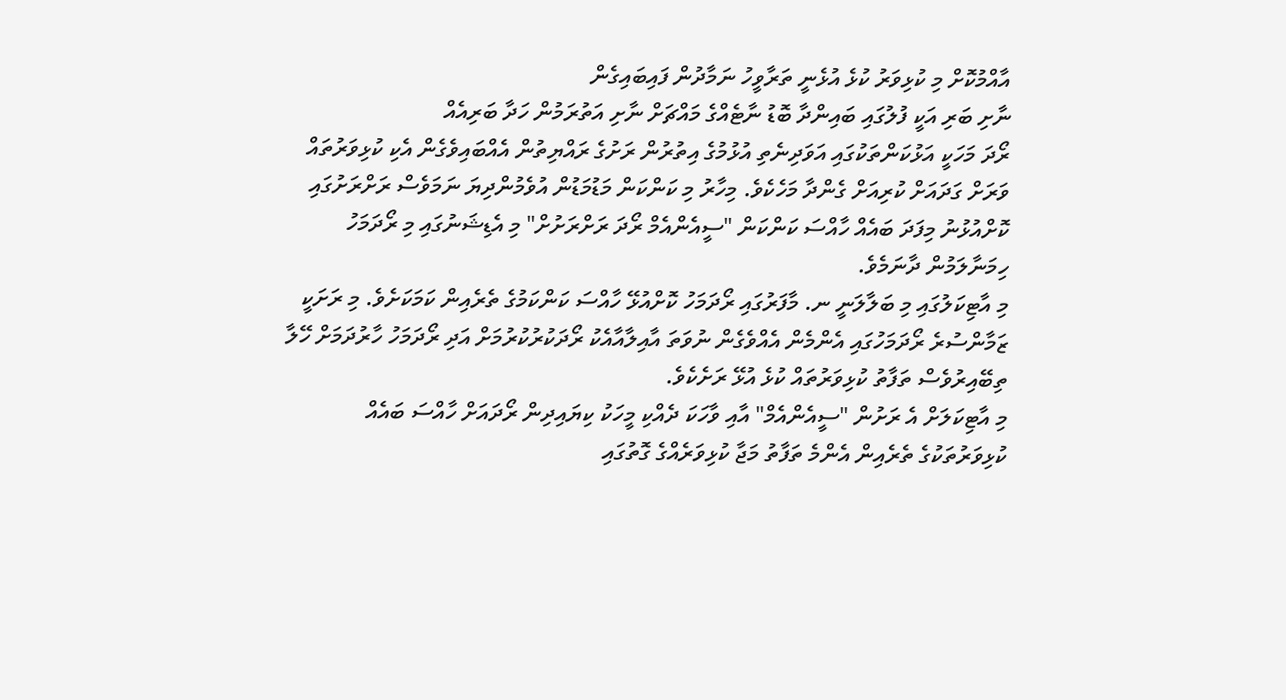އާއްމުކޮށް މި ކުޅިވަރު ކުޅެ އުޅެނީ ތަރާވީހު ނަމާދުން ފައިބައިގެން
ނާށި ބަރި އަކީ ފުލުގައި ބައިންދާ ބޮޑު ނާޓެއްގެ މައްޗަށް ނާށި އަތުރަމުން ހަދާ ބަރިއެއް
ރޯދަ މަހަކީ އަޅުކަންތަކުގައި އަވަދިނެތި އުޅުމުގެ އިތުރުން ރަށުގެ ރައްޔިތުން އެއްބައިވެގެން އެކި ކުޅިވަރުތައް ވަރަށް ގަދައަށް ކުރިއަށް ގެންދާ މަހެކެވެ. މިހާރު މި ކަންކަން މަޑުމަޑުން އުވެމުންދިޔަ ނަމަވެސް ރަށްރަށުގައި ކޮށްއުޅުނު މިފަދަ ބައެއް ހާއްސަ ކަންކަން "ސީއެންއެމް ރޯދަ ރަށްރަށުށް" މި އެޑިޝަނުގައި މި ރޯދަމަހު ހިމަނާލަމުން ދާނަމެވެ.
މި އާޓިކަލުގައި މި ބަލާލަނީ ނ. މާފަރުގައި ރޯދަމަހު ކޮށްއުޅޭ ހާއްސަ ކަންކަމުގެ ތެރެއިން ކަމަކަށެވެ. މި ރަށަކީ ޒަމާންސުރެ ރޯދަމަހުގައި އެންމެން އެއްވެގެން ނުވަތަ އާއިލާއާއެކު ރޯދަކުރުކުރުމަށް އަދި ރޯދަމަހު ހާރުދަމަށް ހޭލާ ތިބޭއިރުވެސް ތަފާތު ކުޅިވަރުތައް ކުޅެ އުޅޭ ރަށެކެވެ.
މި އާޓިކަލަށް އެ ރަށުން "ސީއެންއެމް" އާއި ވާހަކަ ދެއްކި މީހަކު ކިޔައިދިން ރޯދައަށް ހާއްސަ ބައެއް ކުޅިވަރުތަކުގެ ތެރެއިން އެންމެ ތަފާތު މަޖާ ކުޅިވަރެއްގެ ގޮތުގައި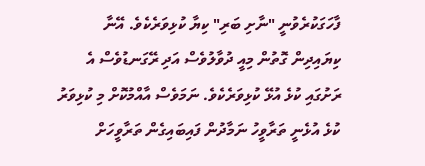ފާހަގަކުރެވުނީ "ނާށި ބަރި" ކިޔާ ކުޅިވަރެކެވެ. އޭނާ ކިޔައިދިން ގޮތުން މިއީ ދުވާލުވެސް އަދި ރޭގަނޑުވެސް އެ ރަށުގައި ކުޅެ އުޅޭ ކުޅިވަރެކެވެ. ނަމަވެސް އާއްމުކޮށް މި ކުޅިވަރު ކުޅެ އުޅެނީ ތަރާވީހު ނަމާދުން ފައިބައިގެން ތަރާވީހަށް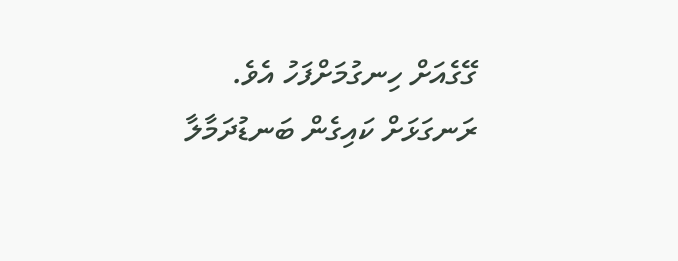ގޭގެއަށް ހިނގުމަށްފަހު އެވެ. ރަނގަޅަށް ކައިގެން ބަނޑުދަމާލާ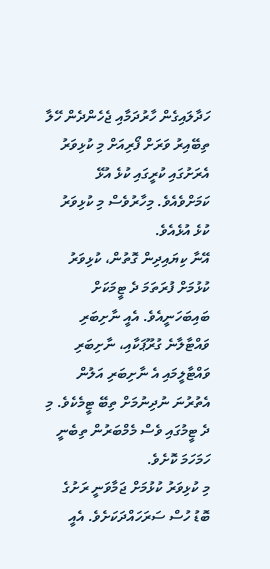ހަދާލައިގެން ހާރުދަމާއި ޖެހެންދެން ހޭލާ ތިބޭއިރު ވަރަށް ފޯރިއަށް މި ކުޅިވަރު އެރަށުގައި ކުރީގައި ކުޅެ އުޅޭ ކަމަށްވެއެވެ. މިހާރުވެސް މި ކުޅިވަރު ކުޅެ އުޅެއެވެ.
އޭނާ ކިޔައިދިން ގޮތުން، ކުޅިވަރު ކުޅުމަށް ފުރަތަމަ ދެ ޓީމަކަށް ބައިބަހަނީއެވެ. އެއީ ނާށިބަރި ވައްޓާލާނެ ގުރޫޕަކާއި، ނާށިބަރި ވައްޓާލީމައި އެ ނާށިބަރި އަލުން އެތުރުނަ ނުދިނުމަށް ތިބޭ ޓީމެކެވެ. މި ދެ ޓީމުގައި ވެސް މެމްބަރުން ތިބެނީ ހަމަހަމަ ކޮށެވެ.
މި ކުޅިވަރު ކުޅުމަށް ޖަމާވަނީ ރަށުގެ ބޮޑު ހުސް ސަރަހައްދަކަށެވެ. އެއީ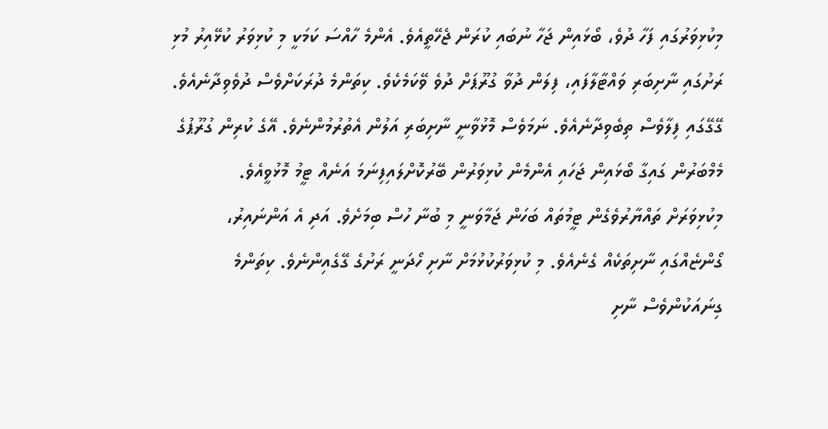މިކުޅިވަރުގައި ފަހާ ދުވެ، ބޯޅައިން ޖަހާ ނުބައި ކުރަން ޖެހޭތީއެވެ. އެންމެ ހާއްސަ ކަމަކީ މި ކުޅިވަރު ކުޅޭއިރު މުޅި ރަށުގައި ނާށިބަރި ވައްޓާލާފައި، ފިލަން ދުވާ ގުރޫޕަށް ދުވެ ވޭކަމެކެވެ. ކިތަންމެ ދުރަކަށްވެސް ދުވެވިދާނެއެވެ. ގޭގޭގައި ފިލާވެސް ތިބެވިދާނެއެވެ. ނަމަވެސް މޮޅުވާނީ ނާށިބަރި އަލުން އެތުރުމުންނެވެ. އޭގެ ކުރިން ގުރޫޕުގެ މެމްބަރުން ގައިގާ ބޯޅައިން ޖަހައި އެންމެން ކުޅިވަރުން ބޭރުކޮށްލައިފިނަމަ އަނެއް ޓީމު މޮޅުވީއެވެ.
މިކުޅިވަރަށް ތައްޔާރުވެގެން ޓީމުތައް ބަހަން ޖަމާވަނީ މި ބުނާ ހުސް ބިމަށެވެ. އަދި އެ އަންނައިރު، ގޯންޏެއްގައި ނާށިތަކެއް ގެނެއެވެ. މި ކުޅިވަރުކުޅުމަށް ނާށި ހޯދަނީ ރަށުގެ ގޭގެއިންނެވެ. ކިތަންމެ ގިނައަކުންވެސް ނާށި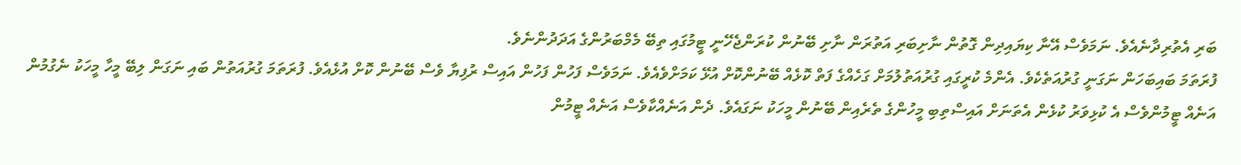ބަރި އެތުރިދާނެއެވެ. ނަމަވެސް އޭނާ ކިޔައިދިން ގޮތުން ނާށިބަރި އަތުރަން ނާށި ބޭނުން ކުރަންޖެހޭނީ ޓީމުގައި ތިބޭ މެމްބަރުންގެ އަދަދުންނެވެ.
ފުރަތަމަ ބައިބަހަން ނަގަނީ ގުރުއަތެކެވެ. އެންމެ ކުރީގައި ގުރުއަތުލުމަށް ގަހެއްގެ ފަތް ކޮޅެއް ބޭނުންކޮށް އުޅޭ ކަމަށްވެއެވެ. ނަމަވެސް ފަހުން ފަހުން އައިސް ރުފިޔާ ވެސް ބޭނުން ކޮށް އުޅެއެވެ. ފުރަތަމަ ގުރުއަތުން ބައި ނަގަން ލިބޭ މީހާ މީހަކު ނެގުމުން އަނެއް ޓީމުންވެސް އެ ކުޅިވަރު ކުޅެން އެތަނަށް އައިސްތިބި މީހުންގެ ތެރެއިން ބޭނުން މީހަކު ނަގައެވެ. ދެން އަނެއްކާވެސް އަނެއް ޓީމުން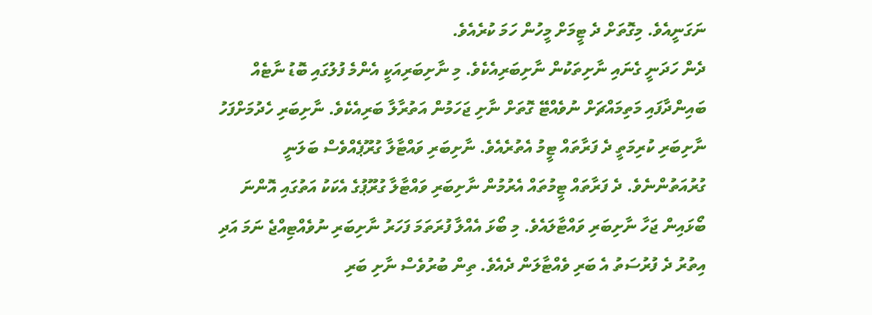ނަގަނީއެވެ. މިގޮތަށް ދެ ޓީމަށް މީހުން ހަމަ ކުރެއެވެ.
ދެން ހަދަނީ ގެނައި ނާށިތަކުން ނާށިބަރިއެކެވެ. މި ނާށިބަރިއަކީ އެންމެ ފުލުގައި ބޮޑު ނާޓެއް ބައިންދާފައި މަތިމައްޗަށް ނުވެއްޓޭ ގޮތަށް ނާށި ޖަހަމުން އަތުރާލާ ބަރިއެކެވެ. ނާށިބަރި ހެދުމަށްފަހު ނާށިބަރި ކުރިމަތީ ދެ ފަރާތައް ޓީމު އެތުރެއެވެ. ނާށިބަރި ވައްޓާލާ ގުރޫޕެއްވެސް ބަލަނީ ގުރުއަތުންނެވެ. ދެ ފަރާތައް ޓީމުތައް އެރުމުން ނާށިބަރި ވައްޓާލާ ގުރޫޕުގެ އެކަކު އަތުގައި އޮންނަ ބޯޅައިން ޖަހާ ނާށިބަރި ވައްޓާލައެވެ. މި ބޯޅަ އެއްލާ ފުރަތަމަ ފަހަރު ނާށިބަރި ނުވެއްޓިއްޖެ ނަމަ އަދި އިތުރު ދެ ފުރުސަތު އެ ބަރި ވެއްޓާލަން ދެއެވެ. ތިން ބުރުވެސް ނާށި ބަރި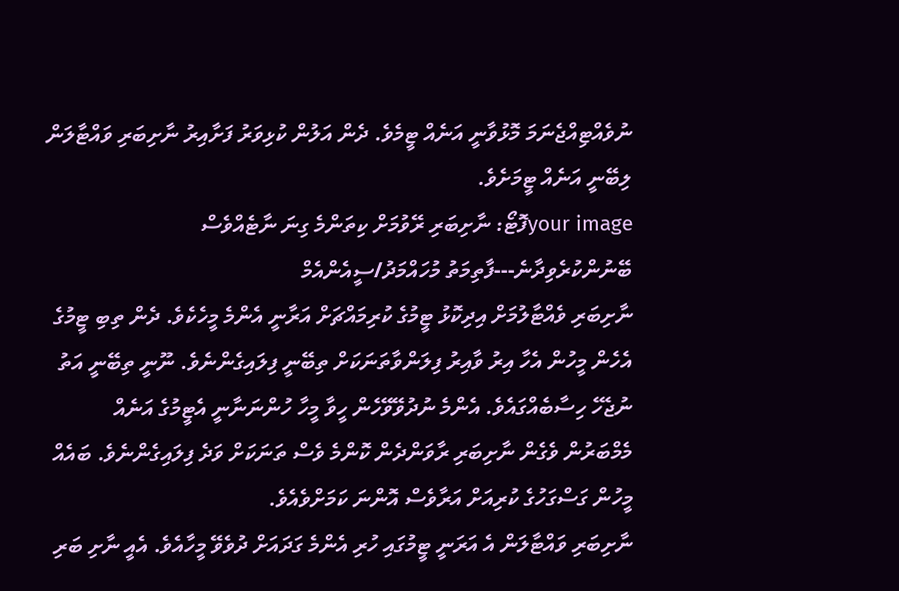ނުވެއްޓިއްޖެނަމަ މޮޅުވާނީ އަނެއް ޓީމެވެ. ދެން އަލުން ކުޅިވަރު ފަށާއިރު ނާށިބަރި ވައްޓާލަން ލިބޭނީ އަނެއް ޓީމަށެވެ.
your imageފޮޓޯ: ނާށިބަރި ރޭވުމަށް ކިތަންމެ ގިނަ ނާޓެއްވެސް ބޭނުންކުރެވިދާނެ---ފާތިމަތު މުހައްމަދު/ސީއެންއެމް
ނާށިބަރި ވެއްޓާލުމަށް އިދިކޮޅު ޓީމުގެ ކުރިމައްޗަށް އަރާނީ އެންމެ މީހެކެވެ. ދެން ތިބި ޓީމުގެ އެހެން މީހުން އެހާ އިރު ވާއިރު ފިލަންވާތަނަކަށް ތިބޭނީ ފިލައިގެންނެވެ. ނޫނީ ތިބޭނީ އަތު ނުޖެހޭ ހިސާބެއްގައެވެ. އެންމެ ނުދުވޭވޭހެން ހީވާ މީހާ ހުންނަނާނީ އެޓީމުގެ އަނެއް މެމްބަރުން ވެގެން ނާށިބަރި ރާވަންދެން ކޮންމެ ވެސް ތަނަކަށް ވަދެ ފިލައިގެންނެވެ. ބައެއް މީހުން ގަސްގަހުގެ ކުރިއަށް އަރާވެސް އޮންނަ ކަމަށްވެއެވެ.
ނާށިބަރި ވައްޓާލަން އެ އަރަނީ ޓީމުގައި ހުރި އެންމެ ގަދައަށް ދުވެވޭ މީހާއެވެ. އެއީ ނާށި ބަރި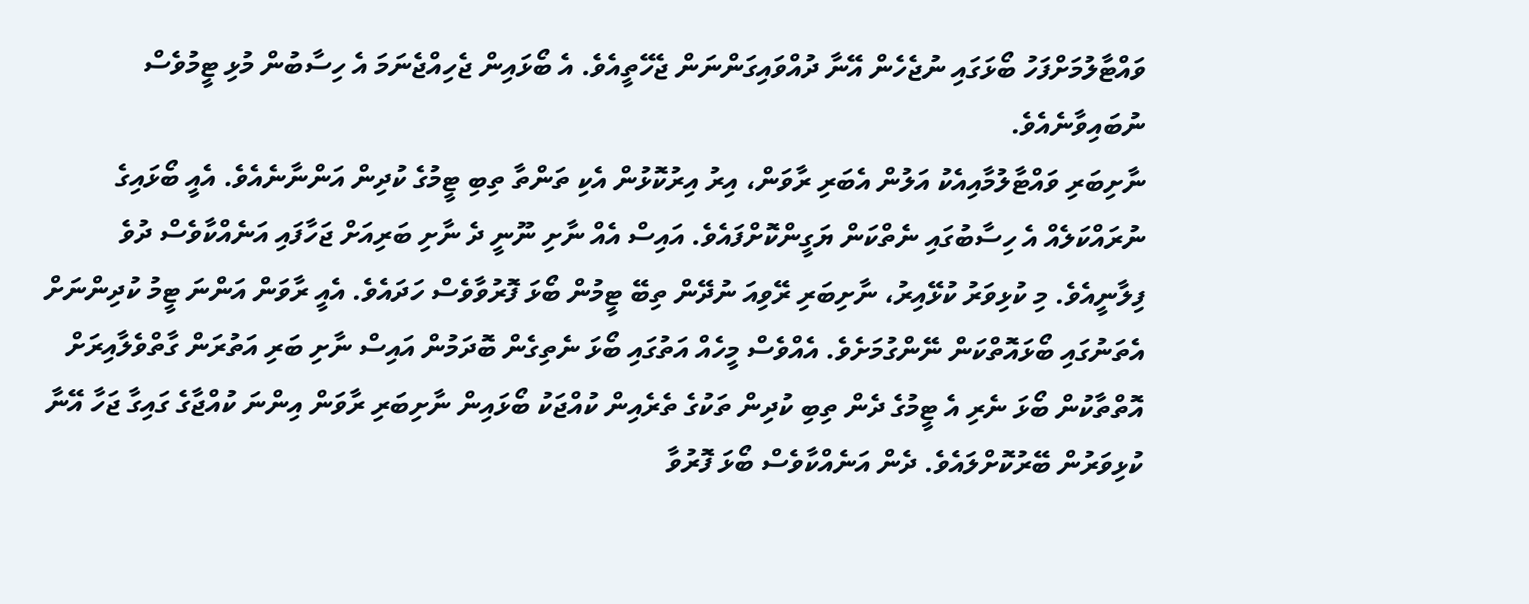ވައްޓާލުމަށްފަހު ބޯޅަގައި ނުޖެހެން އޭނާ ދުއްވައިގަންނަން ޖެހޭތީއެވެ. އެ ބޯޅައިން ޖެހިއްޖެނަމަ އެ ހިސާބުން މުޅި ޓީމުވެސް ނުބައިވާނެއެވެ.
ނާށިބަރި ވައްޓާލުމާއިއެކު އަލުން އެބަރި ރާވަން، އިރު އިރުކޮޅުން އެކި ތަންތާ ތިބި ޓީމުގެ ކުދިން އަންނާނެއެވެ. އެއީ ބޯޅައިގެ ނުރައްކަލެއް އެ ހިސާބުގައި ނެތްކަން ޔަގީންކޮށްފައެވެ. އައިސް އެއް ނާށި ނޫނީ ދެ ނާށި ބަރިއަށް ޖަހާފައި އަނެއްކާވެސް ދުވެ ފިލާނީއެވެ. މި ކުޅިވަރު ކުޅޭއިރު، ނާށިބަރި ރޭވިއަ ނުދޭން ތިބޭ ޓީމުން ބޯޅަ ފޮރުވާވެސް ހަދައެވެ. އެއީ ރާވަން އަންނަ ޓީމު ކުދިންނަށް އެތަނުގައި ބޯޅައޮތްކަން ނޭންގުމަށެވެ. އެއްވެސް މީހެއް އަތުގައި ބޯޅަ ނެތިގެން ބޮދަމުން އައިސް ނާށި ބަރި އަތުރަން ގާތްވެލާއިރަށް އޮތްތާކުން ބޯޅަ ނެރި އެ ޓީމުގެ ދެން ތިބި ކުދިން ތަކުގެ ތެރެއިން ކުއްޖަކު ބޯޅައިން ނާށިބަރި ރާވަން އިންނަ ކުއްޖާގެ ގައިގާ ޖަހާ އޭނާ ކުޅިވަރުން ބޭރުކޮށްލައެވެ. ދެން އަނެއްކާވެސް ބޯޅަ ފޮރުވާ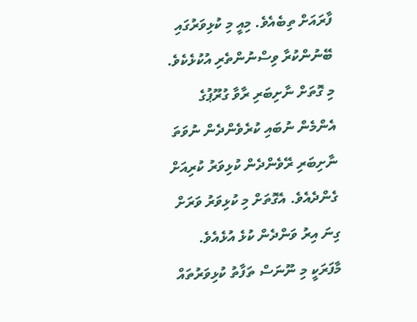ފާރައަށް ތިބެއެވެ. މިއީ މި ކުޅިވަރުގައި ބޭނުންކުރާ ވިސްނުންތެރި އުކުޅެކެވެ.
މި ގޮތަށް ނާށިބަރި ރާވާ ގުރޫޕުގެ އެންމެން ނުބައި ކުރެވެންދެން ނުވަތަ ނާށިބަރި ރޭވެންދެން ކުޅިވަރު ކުރިއަށް ގެންދެއެވެ. އެގޮތަށް މި ކުޅިވަރު ވަރަށް ގިނަ އިރު ވަންދެން ކުޅެ އުޅެއެވެ.
މާފަރަކީ މި ނޫނަސް ތަފާތު ކުޅިވަރުތައް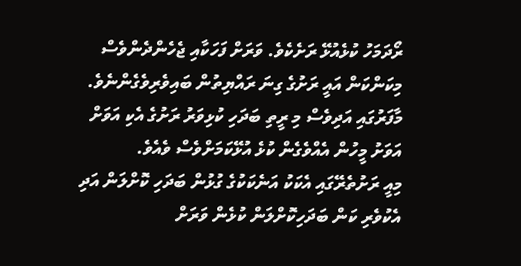ރޯދަމަހު ކުޅެއުޅޭ ރަށެކެވެ. ވަރަށް ފަހަކާއި ޖެހެންދެންވެސް މިކަންކަން އައީ ރަށުގެ ގިނަ ރައްޔިތުން ބައިވެރިވެގެންނެވެ. މާފަރުގައި އަދިވެސް މި ރީތި ބަދަހި ކުޅިވަރު ރަށުގެ އެކި އަވަށް އަވަށު މީހުން އެއްވެގެން ކުޅެ އުޅޭކަމަށްވެސް ވެއެވެ.
މިއީ ރަށުތެރޭގައި އެކަކު އަނެކަކުގެ ގުޅުން ބަދަހި ކޮށްލަން އަދި އެކުވެރި ކަން ބަދަހިކޮށްލަން ކުޅެން ވަރަށް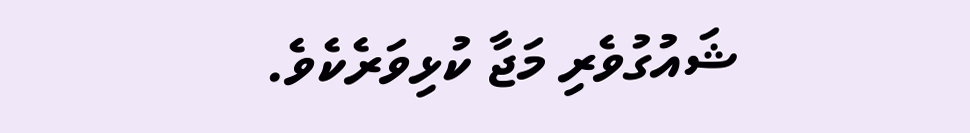ޝައުގުވެރި މަޖާ ކުޅިވަރެކެވެ.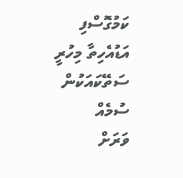ކަމުގޮސްފި
އަޑުއެހިތާ މިހުރީ
ސަތޭކައަކުން ސުމެއް
ވަރަށް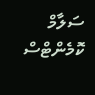ސަލާމް
ކޮމެންޓްސް